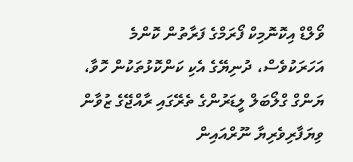ވޯލްޑް އިކޮނޮމިކް ފޯރަމްގެ ފަރާތުން ކޮންމެ އަހަރަކުވެސް، ދުނިޔޭގެ އެކި ކަންކޮޅުތަކުން ހޮވާ، ޔަންގް ގްލޯބަލް ލީޑަރުންގެ ތެރޭގައި ރާއްޖޭގެ ޒުވާން ވިޔަފާރިވެރިޔާ ނޫރްއައިން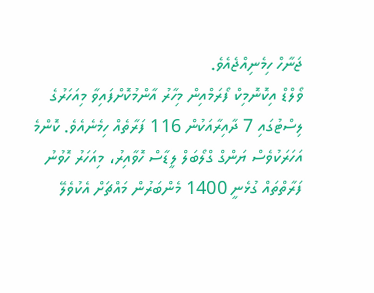ޖަނާހް ހިމެނިއްޖެއެވެ.
ވޯލްޑް އިކޮނޮމިކް ފޯރަމްއިން މިހާރު އާންމުކޮށްފައިވާ މިއަހަރުގެ ލިސްޓުގައި 7 ދާއިރާއަކުން 116 ފަރާތެއް ހިމެނެއެވެ. ކޮންމެ އަހަރަކުވެސް ޔަންގް ގްލޯބަލް ލީޑާސް ހޮވާއިރު، މިއަހަރު ހޮވުނު ފަރާތްތައް ގުޅެނީ 1400 މެންބަރުން މައްޗަށް އެކުވެލޭ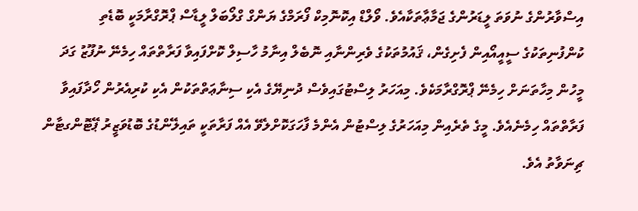އިސްވާރުންގެ ނުވަތަ ލީޑަރުންގެ ޖަމާޢާތަކާއެވެ. ވޯލްޑް އިކޮނޮމިކް ފޯރަމްގެ ޔަންގް ގްލޯބަލް ލީޑާސް ޕްރޮގްރާމަކީ ބޮޑެތި ކުންފުނިތަކުގެ ސީއީއޯއިން ފެށިގެން، ޤައުމުތަކުގެ ވެރިންނާއި ނޮބެލް އިނާމު ހާސިލް ކޮށްފައިވާ ފަރާތްތައް ހިމެނޭ ނުފޫޒު ގަދަ މީހުން މިހާތަނަށް ހިމެނޭ ޕްރޮގްރާމަކެވެ. މިއަހަރު ލިސްޓުގައިވެސް ދުނިޔޭގެ އެކި ސިނާޢަތްތަކުން އެކި ކުރިއެރުން ހޯދާފައިވާ ފަރާތްތައް ހިމެނެއެވެ. މީގެ ތެރެއިން މިއަހަރުގެ ލިސްޓުން އެންމެ ފާހަގަކޮށްލެވޭ އެއް ފަރާތަކީ ތައިލޭންޑުގެ ބޮޑުވަޒީރު ޕޭޓޮންގޓާން ޗިނަވާތު އެވެ.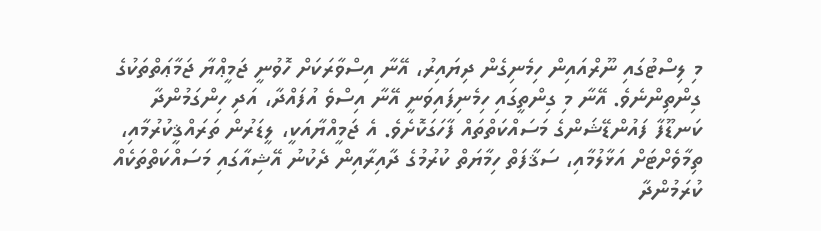މި ލިސްޓުގައި ނޫރްއައިން ހިމެނިގެން ދިޔައިރު، އޭނާ އިސްވާރަކަށް ހޮވުނީ ޖަމީޢްޔާ ޖަމާޢަތްތަކުގެ ގިންތިންނެވެ. އޭނާ މި ގިންތީގައި ހިމެނިފައިވަނީ އޭނާ އިސްވެ އުފައްދާ، އަދި ހިންގަމުންދާ ކަނޑޫފާ ފައުންޑޭޝަންގެ މަސައްކަތްތައް ފާހަގަކޮށެވެ. އެ ޖަމީއްޔާއަކީ، ލީޑަރުން ތަރައްޤީކުރުމާއި، ތިމާވެށްޓަށް އަޅާލުމާއި، ސަޤާފަތް ހިމާޔަތް ކުރުމުގެ ދާއިރާއިން ދެކުނު އޭޝިއާގައި މަސައްކަތްތަކެއް ކުރަމުންދާ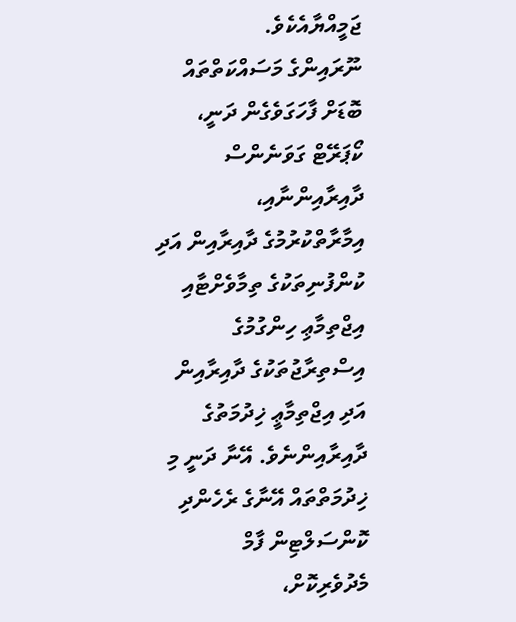ޖަމީއްޔާއެކެވެ.
ނޫރައިންގެ މަސައްކަތްތައް ބޮޑަށް ފާހަގަވެގެން ދަނީ، ކޯޕަރޭޓް ގަވަނެންސް ދާއިރާއިންނާއި، އިމާރާތްކުރުމުގެ ދާއިރާއިން އަދި ކުންފުނިތަކުގެ ތިމާވެށްޓާއި އިޖްތިމާޢި ހިންގުމުގެ އިސްތިރާޖުތަކުގެ ދާއިރާއިން އަދި އިޖްތިމާޢީ ޚިދުމަތުގެ ދާއިރާއިންނެވެ. އޭނާ ދަނީ މި ޚިދުމަތްތައް އޭނާގެ ރެހެންދި ކޮންސަލްޓިން ފާމް މެދުވެރިކޮށް،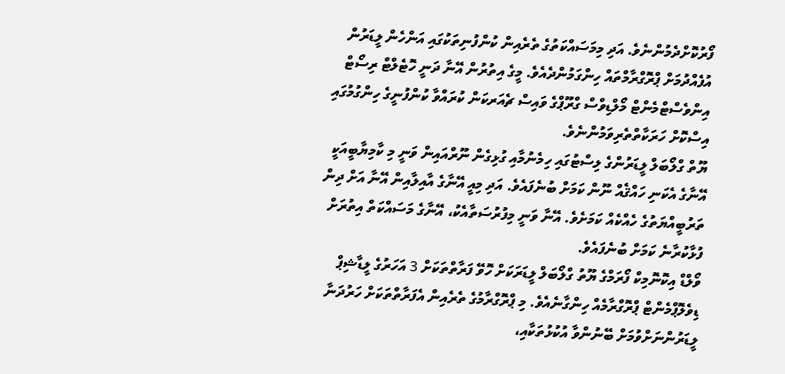ފޯރުކޮށްދެމުންނެވެ. އަދި މިމަސައްކަތުގެ ތެރެއިން ކުންފުނިތަކުގައި އަންހެން ލީޑަރުން އުފެއްދުމަށް ޕްރޮގްރާމްތައް ހިންގަމުންދެއެވެ. މީގެ އިތުރުން އޭނާ ދަނީ ހޮޓެލްޓް ރިސޯޓް އިންވެސްޓްމެންޓް މޯލްޑިވްސް ގްރޫޕްގެ ވައިސް ޗެއަރކަން ކުރައްވާ ކުންފުނީގެ ހިންގުމުގައި އިސްކޮށް ހަރަކާތްތެރިވަމުންނެވެ.
ޔޫތް ގްލޯބަލް ލީޑަރުންގެ ލިސްޓުގައި ހިމެނުމާއި ގުޅިގެން ނޫރްއައިން ވަނީ މި ކާމިޔާބީއަކީ އޭނާގެ އެކަނި ހައްޤެއް ނޫން ކަމަށް ބުނެފައެވެ. އަދި މިއީ އޭނާގެ އާއިލާއިން އޭނާ އަށް ދިން ތަރުބީއްޔަތުގެ ހެއްކެއް ކަމަށެވެ. އޭނާ ވަނީ މިފުރުސަތާއެކު، އޭނާގެ މަސައްކަތް އިތުރަށް ފުޅާކުރާނެ ކަމަށް ބުނެފައެވެ.
ވޯލްޑް އިކޮނޮމިކް ފޯރަމްގެ ޔޫތު ގްލޯބަލް ލީޑަރަކަށް ހޮވޭ ފަރާތްތަކަށް 3 އަހަރުގެ ލީޑާޝިޕް ޑިވެލޮޕްމެންޓް ޕްރޮގްރާމެއް ހިންގާނެއެވެ. މި ޕްރޮގްރާމުގެ ތެރެއިން އެފަރާތްތަކަށް ހަރުދަނާ ލީޑަރުންނަށްވުމަށް ބޭނުންވާ އުކުޅުތަކާއި،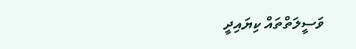ވަސީލަތްތައް ކިޔައިދީ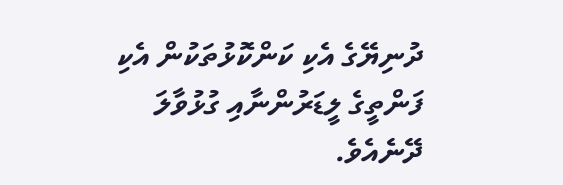ދުނިޔޭގެ އެކި ކަންކޮޅުތަކުން އެކި ފަންތީގެ ލީޑަރުންނާއި ގުޅުވާލަ ދޭނެއެވެ.